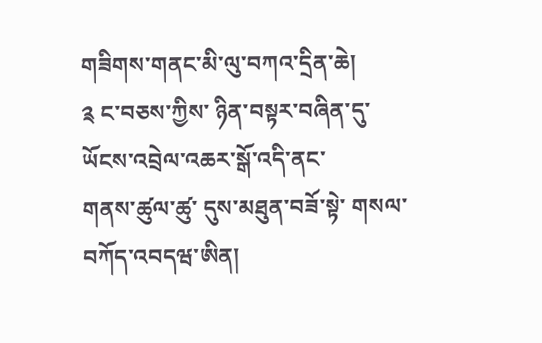གཟིགས་གནང་མི་ལུ་བཀའ་དྲིན་ཆེ།
༉ ང་བཅས་ཀྱིས་ ཉིན་བསྟར་བཞིན་དུ་
ཡོངས་འབྲེལ་འཆར་སྒོ་འདི་ནང་
གནས་ཚུལ་ཚུ་ དུས་མཐུན་བཟོ་སྟེ་ གསལ་བཀོད་འབདཝ་ཨིན།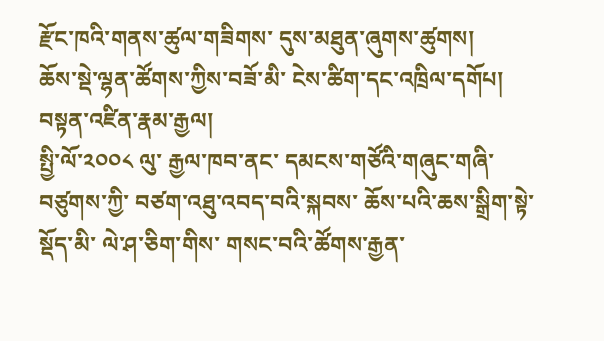རྫོང་ཁའི་གནས་ཚུལ་གཟིགས་ དུས་མཐུན་ཞུགས་ཚུགས།
ཆོས་སྡེ་ལྷན་ཚོགས་ཀྱིས་བཟོ་མི་ ངེས་ཚིག་དང་འཁྲིལ་དགོཔ།
བསྟན་འཛིན་རྣམ་རྒྱལ།
སྤྱི་ལོ་༢༠༠༨ ལུ་ རྒྱལ་ཁབ་ནང་ དམངས་གཙོའི་གཞུང་གཞི་བཙུགས་ཀྱི་ བཙག་འཐུ་འབད་བའི་སྐབས་ ཆོས་པའི་ཆས་སྒྲིག་སྟེ་སྡོད་མི་ ལེ་ཤ་ཅིག་གིས་ གསང་བའི་ཚོགས་རྒྱན་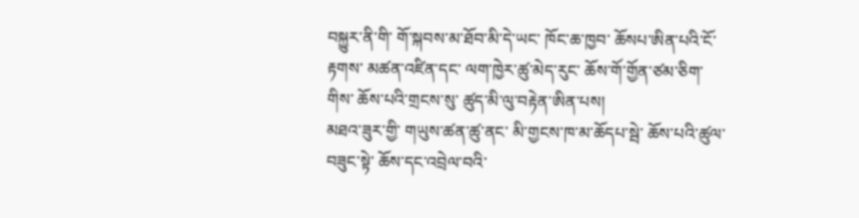བསྐྱུར་ནི་གི་ གོ་སྐབས་མ་ཐོབ་མི་དེ་ཡང་ ཁོང་ཆ་ཁྱབ་ ཆོསཔ་ཨིན་པའི་ངོ་རྟགས་ མཚན་འཛིན་དང་ ལག་ཁྱེར་ཚུ་མེད་རུང་ ཆོས་གོ་གྱོན་ཙམ་ཅིག་གིས་ ཆོས་པའི་གྲངས་སུ་ ཚུད་མི་ལུ་བརྟེན་ཨིན་པས།
མཐའ་ཟུར་གྱི་ གཡུས་ཚན་ཚུ་ནང་ མི་གྱངས་ཁ་མ་ཆོདཔ་སྦེ་ ཆོས་པའི་ཚུལ་བཟུང་སྟེ་ ཆོས་དང་འབྲེལ་བའི་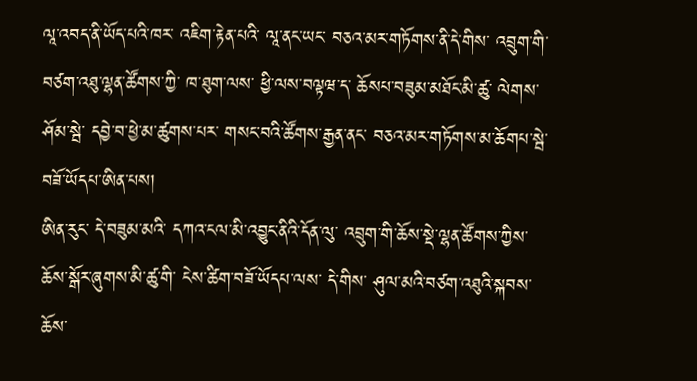ལཱ་འབད་ནི་ཡོད་པའི་ཁར་ འཇིག་རྟེན་པའི་ ལཱ་ནང་ཡང་ བཅའ་མར་གཏོགས་ནི་དེ་གིས་ འབྲུག་གི་བཙག་འཐུ་ལྷན་ཚོགས་ཀྱི་ ཁ་ཐུག་ལས་ ཕྱི་ལས་བལྟཝ་ད་ ཆོསཔ་བཟུམ་མཐོང་མི་ཚུ་ ལེགས་ཤོམ་སྦེ་ དབྱེ་བ་ཕྱེ་མ་ཚུགས་པར་ གསང་བའི་ཚོགས་རྒྱན་ནང་ བཅའ་མར་གཏོགས་མ་ཆོགཔ་སྦེ་ བཟོ་ཡོདཔ་ཨིན་པས།
ཨིན་རུང་ དེ་བཟུམ་མའི་ དཀའ་ངལ་མི་འབྱུང་ནིའི་དོན་ལུ་ འབྲུག་གི་ཆོས་སྡེ་ལྷན་ཚོགས་ཀྱིས་ ཆོས་སྒོར་ཞུགས་མི་ཚུ་གི་ ངེས་ཚིག་བཟོ་ཡོདཔ་ལས་ དེ་གིས་ ཤུལ་མའི་བཙག་འཐུའི་སྐབས་ ཆོས་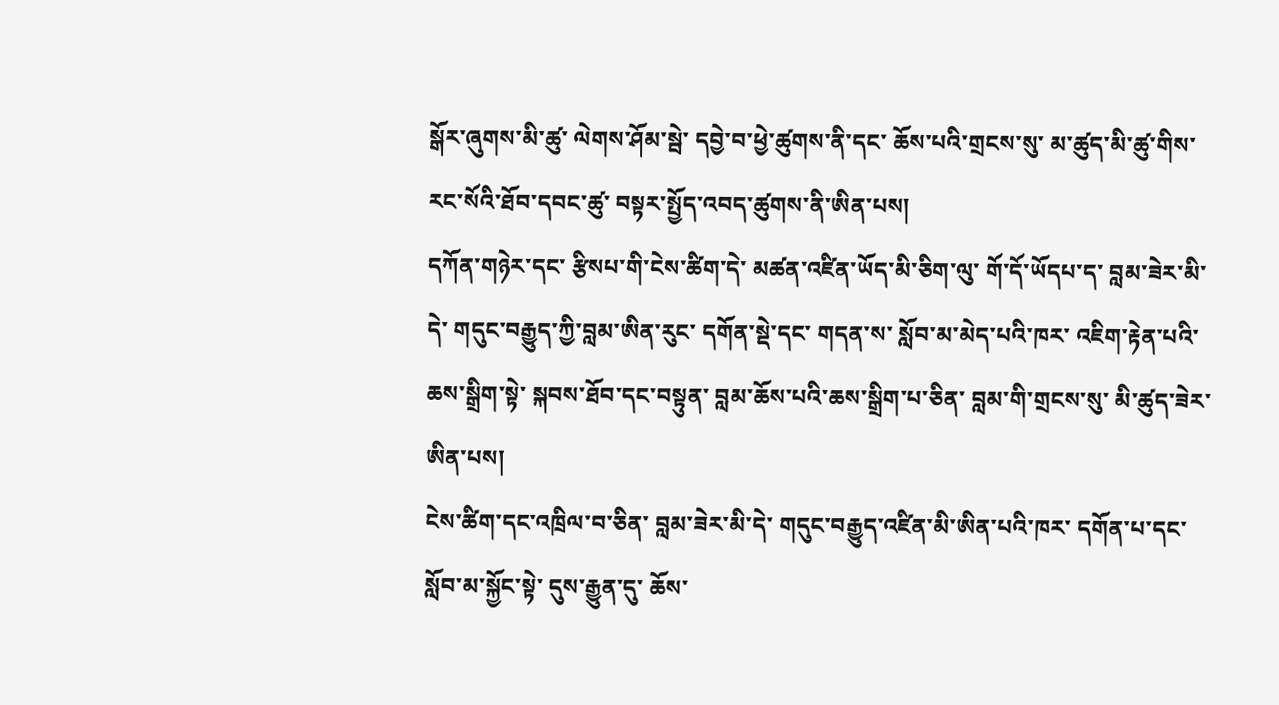སྒོར་ཞུགས་མི་ཚུ་ ལེགས་ཤོམ་སྦེ་ དབྱེ་བ་ཕྱེ་ཚུགས་ནི་དང་ ཆོས་པའི་གྲངས་སུ་ མ་ཚུད་མི་ཚུ་གིས་ རང་སོའི་ཐོབ་དབང་ཚུ་ བསྟར་སྤྱོད་འབད་ཚུགས་ནི་ཨིན་པས།
དཀོན་གཉེར་དང་ རྩིསཔ་གི་ངེས་ཚིག་དེ་ མཚན་འཛིན་ཡོད་མི་ཅིག་ལུ་ གོ་དོ་ཡོདཔ་ད་ བླམ་ཟེར་མི་དེ་ གདུང་བརྒྱུད་ཀྱི་བླམ་ཨིན་རུང་ དགོན་སྡེ་དང་ གདན་ས་ སློབ་མ་མེད་པའི་ཁར་ འཇིག་རྟེན་པའི་ ཆས་སྒྲིག་སྟེ་ སྐབས་ཐོབ་དང་བསྟུན་ བླམ་ཆོས་པའི་ཆས་སྒྲིག་པ་ཅིན་ བླམ་གི་གྲངས་སུ་ མི་ཚུད་ཟེར་ཨིན་པས།
ངེས་ཚིག་དང་འཁྲིལ་བ་ཅིན་ བླམ་ཟེར་མི་དེ་ གདུང་བརྒྱུད་འཛིན་མི་ཨིན་པའི་ཁར་ དགོན་པ་དང་ སློབ་མ་སྐྱོང་སྟེ་ དུས་རྒྱུན་དུ་ ཆོས་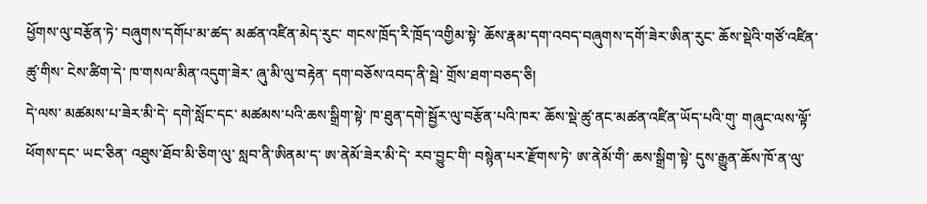ཕྱོགས་ལུ་བརྩོན་ཏེ་ བཞུགས་དགོཔ་མ་ཚད་ མཚན་འཛིན་མེད་རུང་ གངས་ཁྲོད་རི་ཁྲོད་འགྱིམ་སྟེ་ ཆོས་རྣམ་དག་འབད་བཞུགས་དགོ་ཟེར་ཨིན་རུང་ ཆོས་སྡེའི་གཙོ་འཛིན་ཚུ་གིས་ ངེས་ཚིག་དེ་ ཁ་གསལ་མིན་འདུག་ཟེར་ ཞུ་མི་ལུ་བརྟེན་ དག་བཅོས་འབད་ནི་སྦེ་ གྲོས་ཐག་བཅད་ཅི།
དེ་ལས་ མཚམས་པ་ཟེར་མི་དེ་ དགེ་སློང་དང་ མཚམས་པའི་ཆས་སྒྲིག་སྟེ་ ཁ་ཐུན་དགེ་སྦྱོར་ལུ་བརྩོན་པའི་ཁར་ ཆོས་སྡེ་ཚུ་ནང་མཚན་འཛིན་ཡོད་པའི་གུ་ གཞུང་ལས་ལྟོ་ཕོགས་དང་ ཡང་ཅིན་ འཐུས་ཐོབ་མི་ཅིག་ལུ་ སླབ་ནི་ཨིནམ་ད་ ཨ་ནེམོ་ཟེར་མི་དེ་ རབ་བྱུང་གི་ བསྙེན་པར་རྫོགས་ཏེ་ ཨ་ནེམོ་གི་ ཆས་སྒྲིག་སྟེ་ དུས་རྒྱུན་ཆོས་ཁོ་ན་ལུ་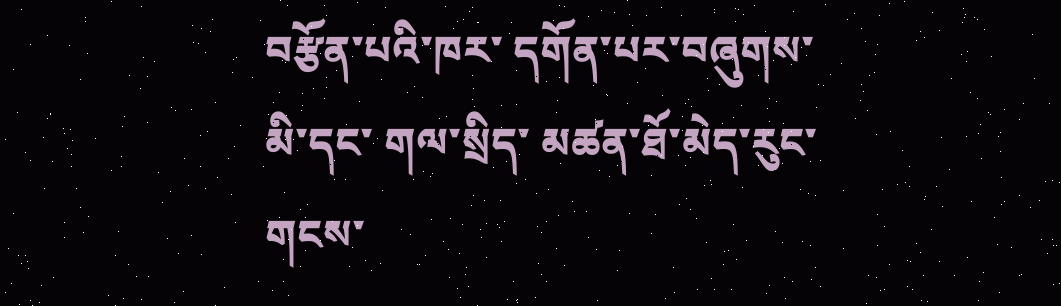བརྩོན་པའི་ཁར་ དགོན་པར་བཞུགས་མི་དང་ གལ་སྲིད་ མཚན་ཐོ་མེད་རུང་ གངས་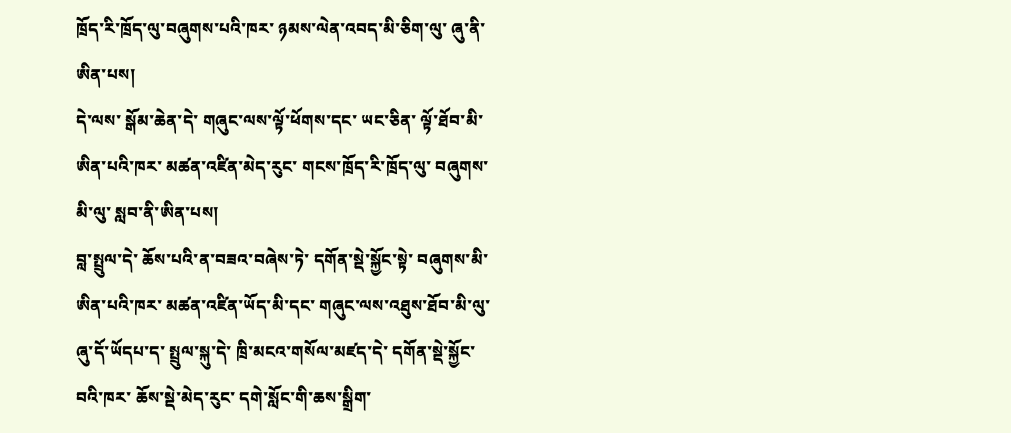ཁྲོད་རི་ཁྲོད་ལུ་བཞུགས་པའི་ཁར་ ཉམས་ལེན་འབད་མི་ཅིག་ལུ་ ཞུ་ནི་ཨིན་པས།
དེ་ལས་ སྒོམ་ཆེན་དེ་ གཞུང་ལས་ལྟོ་ཕོགས་དང་ ཡང་ཅིན་ ལྟོ་ཐོབ་མི་ཨིན་པའི་ཁར་ མཚན་འཛིན་མེད་རུང་ གངས་ཁྲོད་རི་ཁྲོད་ལུ་ བཞུགས་མི་ལུ་ སླབ་ནི་ཨིན་པས།
བླ་སྤྲུལ་དེ་ ཆོས་པའི་ན་བཟའ་བཞེས་ཏེ་ དགོན་སྡེ་སྐྱོང་སྟེ་ བཞུགས་མི་ཨིན་པའི་ཁར་ མཚན་འཛིན་ཡོད་མི་དང་ གཞུང་ལས་འཐུས་ཐོབ་མི་ལུ་ ཞུ་དོ་ཡོདཔ་ད་ སྤྲུལ་སྐུ་དེ་ ཁྲི་མངའ་གསོལ་མཛད་དེ་ དགོན་སྡེ་སྐྱོང་བའི་ཁར་ ཆོས་སྡེ་མེད་རུང་ དགེ་སློང་གི་ཆས་སྒྲིག་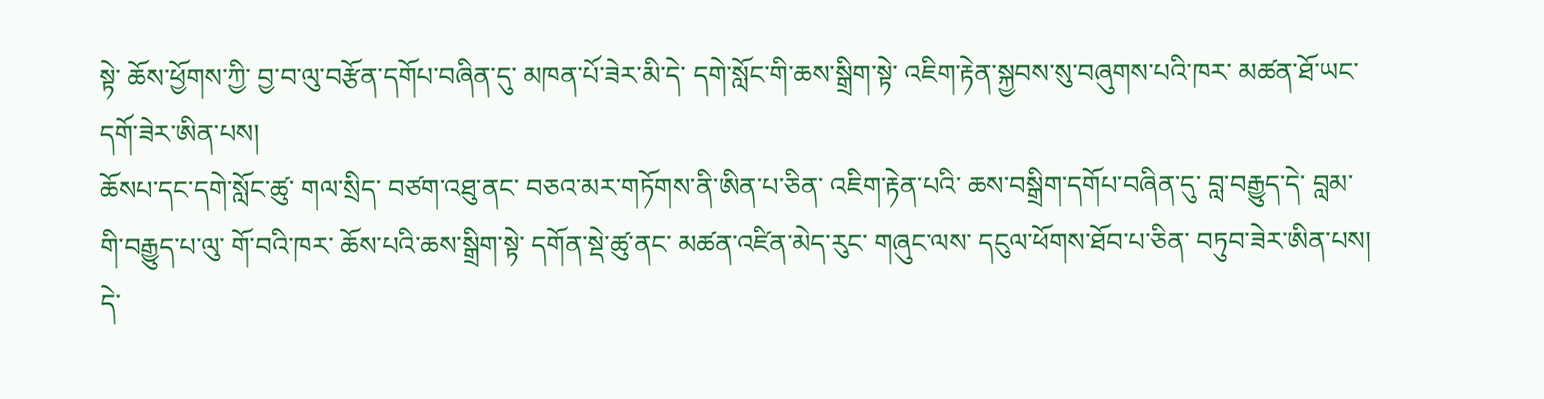སྟེ་ ཆོས་ཕྱོགས་ཀྱི་ བྱ་བ་ལུ་བརྩོན་དགོཔ་བཞིན་དུ་ མཁན་པོ་ཟེར་མི་དེ་ དགེ་སློང་གི་ཆས་སྒྲིག་སྟེ་ འཇིག་རྟེན་སྐྱབས་སུ་བཞུགས་པའི་ཁར་ མཚན་ཐོ་ཡང་དགོ་ཟེར་ཨིན་པས།
ཆོསཔ་དང་དགེ་སློང་ཚུ་ གལ་སྲིད་ བཙག་འཐུ་ནང་ བཅའ་མར་གཏོགས་ནི་ཨིན་པ་ཅིན་ འཇིག་རྟེན་པའི་ ཆས་བསྒྲིག་དགོཔ་བཞིན་དུ་ བླ་བརྒྱུད་དེ་ བླམ་གི་བརྒྱུད་པ་ལུ་ གོ་བའི་ཁར་ ཆོས་པའི་ཆས་སྒྲིག་སྟེ་ དགོན་སྡེ་ཚུ་ནང་ མཚན་འཛིན་མེད་རུང་ གཞུང་ལས་ དངུལ་ཕོགས་ཐོབ་པ་ཅིན་ བཏུབ་ཟེར་ཨིན་པས།
དེ་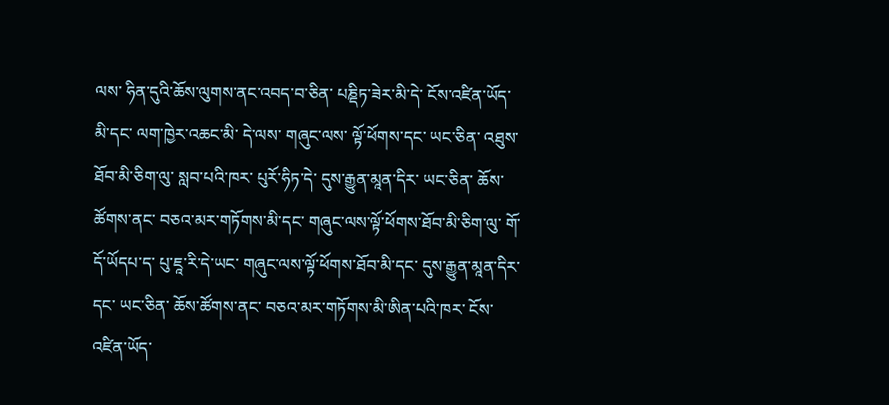ལས་ ཧིན་དུའི་ཆོས་ལུགས་ནང་འབད་བ་ཅིན་ པཎྡིཏ་ཟེར་མི་དེ་ ངོས་འཛིན་ཡོད་མི་དང་ ལག་ཁྱེར་འཆང་མི་ དེ་ལས་ གཞུང་ལས་ ལྟོ་ཕོགས་དང་ ཡང་ཅིན་ འཐུས་ཐོབ་མི་ཅིག་ལུ་ སླབ་པའི་ཁར་ པུརོ་ཧིཏ་དེ་ དུས་རྒྱུན་མཱན་དིར་ ཡང་ཅིན་ ཆོས་ཚོགས་ནང་ བཅའ་མར་གཏོགས་མི་དང་ གཞུང་ལས་ལྟོ་ཕོགས་ཐོབ་མི་ཅིག་ལུ་ གོ་དོ་ཡོདཔ་ད་ པུ་ཇཱ་རི་དེ་ཡང་ གཞུང་ལས་ལྟོ་ཕོགས་ཐོབ་མི་དང་ དུས་རྒྱུན་མཱན་དིར་དང་ ཡང་ཅིན་ ཆོས་ཚོགས་ནང་ བཅའ་མར་གཏོགས་མི་ཨིན་པའི་ཁར་ ངོས་འཛིན་ཡོད་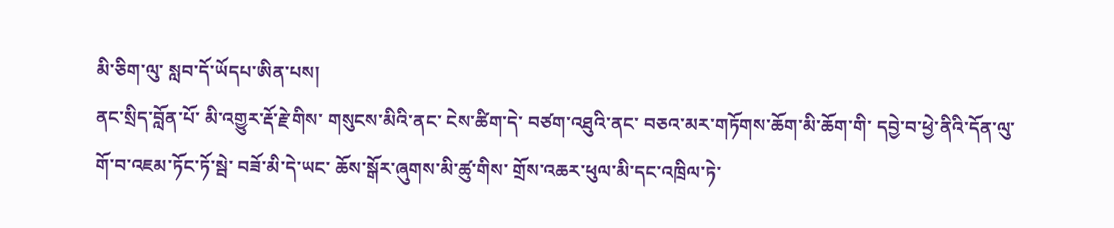མི་ཅིག་ལུ་ སླབ་དོ་ཡོདཔ་ཨིན་པས།
ནང་སྲིད་བློན་པོ་ མི་འགྱུར་རྡོ་རྗེ་གིས་ གསུངས་མིའི་ནང་ ངེས་ཚིག་དེ་ བཙག་འཐུའི་ནང་ བཅའ་མར་གཏོགས་ཆོག་མི་ཆོག་གི་ དབྱེ་བ་ཕྱེ་ནིའི་དོན་ལུ་ གོ་བ་འཇམ་ཏོང་ཏོ་སྦེ་ བཟོ་མི་དེ་ཡང་ ཆོས་སྒོར་ཞུགས་མི་ཚུ་གིས་ གྲོས་འཆར་ཕུལ་མི་དང་འཁྲིལ་ཏེ་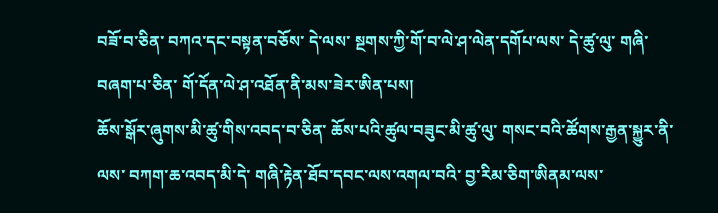བཟོ་བ་ཅིན་ བཀའ་དང་བསྟན་བཅོས་ དེ་ལས་ སྔགས་ཀྱི་གོ་བ་ལེ་ཤ་ལེན་དགོཔ་ལས་ དེ་ཚུ་ལུ་ གཞི་བཞག་པ་ཅིན་ གོ་དོན་ལེ་ཤ་འཐོན་ནི་མས་ཟེར་ཨིན་པས།
ཆོས་སྒོར་ཞུགས་མི་ཚུ་གིས་འབད་བ་ཅིན་ ཆོས་པའི་ཚུལ་བཟུང་མི་ཚུ་ལུ་ གསང་བའི་ཚོགས་རྒྱན་སྐྱུར་ནི་ལས་ བཀག་ཆ་འབད་མི་དེ་ གཞི་རྟེན་ཐོབ་དབང་ལས་འགལ་བའི་ བྱ་རིམ་ཅིག་ཨིནམ་ལས་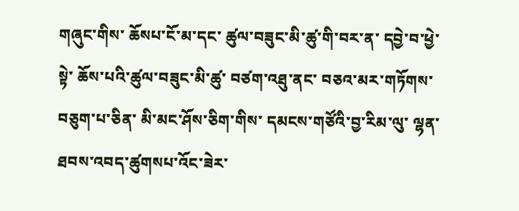གཞུང་གིས་ ཆོསཔ་ངོ་མ་དང་ ཚུལ་བཟུང་མི་ཚུ་གི་བར་ན་ དབྱེ་བ་ཕྱེ་སྟེ་ ཆོས་པའི་ཚུལ་བཟུང་མི་ཚུ་ བཙག་འཐུ་ནང་ བཅའ་མར་གཏོགས་བཅུག་པ་ཅིན་ མི་མང་ཤོས་ཅིག་གིས་ དམངས་གཙོའི་བྱ་རིམ་ལུ་ ལྷན་ཐབས་འབད་ཚུགསཔ་འོང་ཟེར་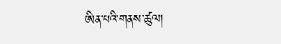ཨིན་པའི་གནས་ཚུལ།